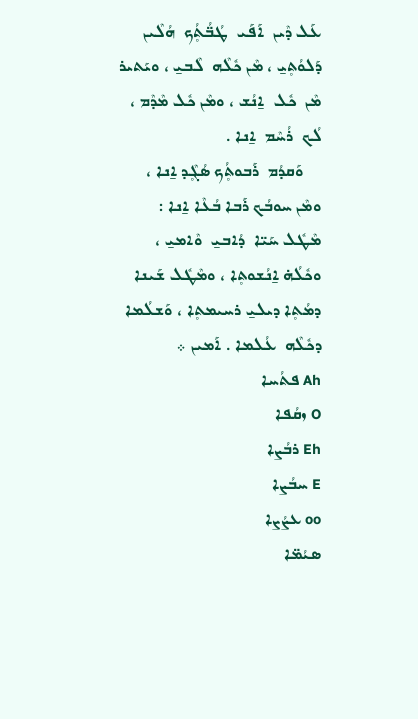ܥܰܠ ܕܶܝܢ  ܐܰܦܰܝ  ܛܳܒ̈ܳܬ̥ܳܟ  ܗܳܠܶܝܢ  ܕܰܠܘܳܬ̥ܝ̱ ، ܡܶܢ ܟܽ‍ܠܶܗ  ܠܶܒܝ̱ ، ܘܝܰܬܝܪ  ܡܶܢ  ܟܽܠ  ܐ̱ܢܳܫ ، ܘܡܶܢ ܟܽܠ ܡܶܕܶܡ ، ܠܳܟ  ܪܳܚܶܡ  ܐ̱ܢܐ .
    ܘܰܩܕܳܡ  ܪܰܒܘܬ̥ܳܟ ܣܳܓ̥ܶܕ ܐ̱ܢܐ ، ܘܡܶܢ ܚܘܒܳܟ ܪܰܒܐ ܒܳܥܶܐ ܐ̱ܢܐ : ܡܶܛܽܠ ܚܰܝ̈ܐ  ܕܳܐܒܝ̱  ܘܶܐܡܝ̱ ، ܘܟܽ‍ܠܳܗ̇ ܐ̱ܢܳܫܘܬ̥ܐ ، ܘܡܶܛܽܠ ܫܰܝܢܐ ܕܡܳܬ̥ܐ ܕܝܠܝ̱ ܪܚܝܡܬ̥ܐ ، ܘܰܫܠܳܡܐ  ܕܟܽ‍ܠܶܗ  ܥܳܠܡܐ . ܐܰܡܝܢ ܀
Ah ܦܬܳܚܐ
O ܙܩܳܦܐ
Eh ܪܒܳܨܐ
E ܚܒܳܨܐ
oo ܥܨܳܨܐ
ܣܝܳܡ̈ܐ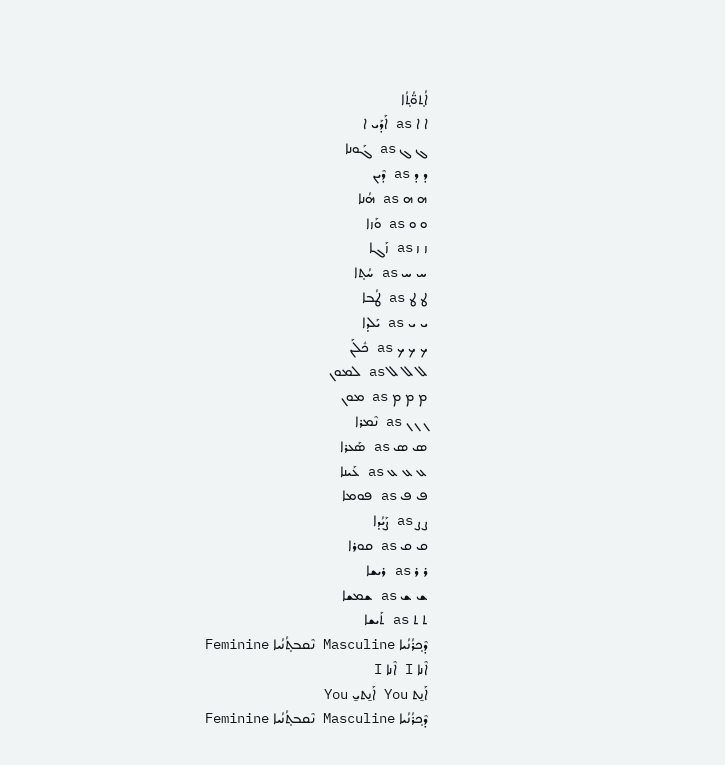ܐܳܬ̥ܘ̈ܳܬ̥ܳܐ
ܐ ܐ as ܐܰܕܰܝ ܐ
ܓ ܓ as ܓܰܘܢܐ
ܕ ܕ as ܕܶܝܢ
ܗ ܗ as ܗܳܢܐ
ܘ ܘ as ܘܰܙܐ
ܙ ܙ as ܙܰܓܐ
ܚ ܚ as ܚܳܬ̥ܐ
ܛ ܛ as ܛܳܒܐ
ܝ ܝ as ܝܰܠܕܐ
ܟ ܟ ܟ as ܟܽ‍ܠܰܢ
ܠ ܠ ܠ as ܠܡܘܢ
ܡ ܡ ܡ as ܡܘܢ
ܢ ܢ ܢ as ܢܶܡܪܐ
ܣ ܣ as ܣܰܥܪܐ
ܥ ܥ ܥ as ܥܰܝܢܐ
ܦ ܦ as ܦܘܡܐ
ܨ ܨ as ܨܰܝܳܕܐ
ܩ ܩ as ܩܘܪܐ
ܪ ܪ as ܪܝܫܐ
ܫ ܫ as ܫܡܫܐ
ܬ ܬ as ܬܰܝܫܐ
ܕܶܟ̥ܪܳܢܳܝܐ Masculine ܢܶܩܒܬ̥ܳܢܳܝܐ Feminine
ܐܶܢܐ I ܐܶܢܐ I
ܐܰܢ̱ܬ You ܐܰܢ̱ܬܝ̱ You
ܕܶܟ̥ܪܳܢܳܝܐ Masculine ܢܶܩܒܬ̥ܳܢܳܝܐ Feminine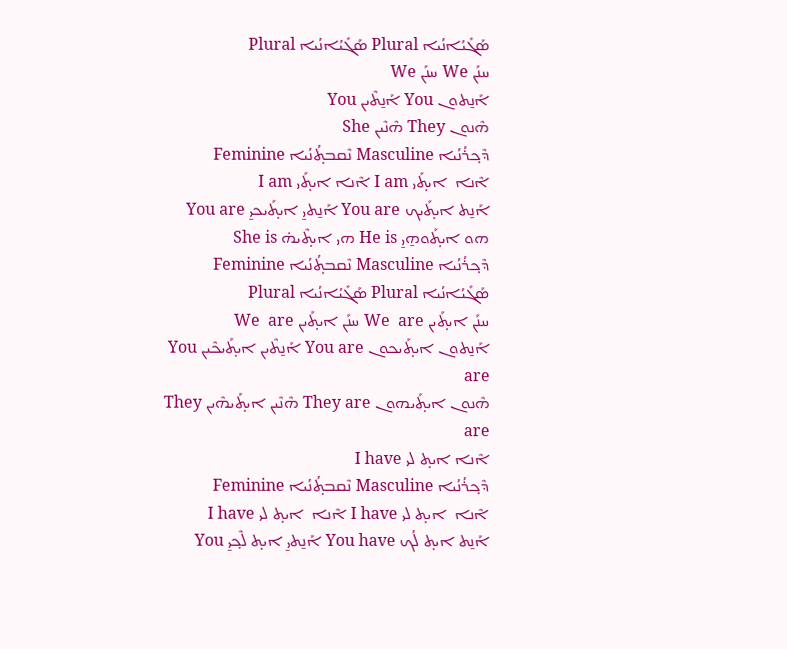ܣܰܓܺܝܳܐܢܳܝܐ Plural ܣܰܓܺܝܳܐܢܳܝܐ Plural
ܚܢܰܢ We ܚܢܰܢ We
ܐܰܢ̱ܬܘܢ You ܐܰܢ̱ܬܶܝܢ You
ܗܶܢܘܢ They ܗܶܢܶܝܢ She
ܕܶܟ̥ܪܳܢܳܝܐ Masculine ܢܶܩܒܬ̥ܳܢܳܝܐ Feminine
ܐܶܢܐ  ܐܝܬ̥ܰܝ I am ܐܶܢܐ ܐܝܬ̥ܰܝ I am
ܐܰܢ̱ܬ ܐܝܬ̥ܰܝܟ You are ܐܰܢ̱ܬܝ̱ ܐܝܬ̥ܰܝܟܝ̱ You are
ܗܘ ܐܝܬ̥ܰܘܗ̱ܝ̱ He is ܗܝ ܐܝܬ̥ܶܝܗ̇ She is
ܕܶܟ̥ܪܳܢܳܝܐ Masculine ܢܶܩܒܬ̥ܳܢܳܝܐ Feminine
ܣܰܓܺܝܳܐܢܳܝܐ Plural ܣܰܓܺܝܳܐܢܳܝܐ Plural
ܚܢܰܢ ܐܝܬ̥ܰܝܢ We  are ܚܢܰܢ ܐܝܬ̥ܰܝܢ We  are
ܐܰܢ̱ܬܘܢ ܐܝܬ̥ܰܝܟܘܢ You are ܐܰܢ̱ܬܶܝܢ ܐܝܬ̥ܰܝܟܶܝܢ You are
ܗܶܢܘܢ ܐܝܬ̥ܰܝܗܘܢ They are ܗܶܢܶܝܢ ܐܝܬ̥ܰܝܗܶܝܢ They are
ܐܶܢܐ ܐܝܬ̥ ܠܝ I have
ܕܶܟ̥ܪܳܢܳܝܐ Masculine ܢܶܩܒܬ̥ܳܢܳܝܐ Feminine
ܐܶܢܐ  ܐܝܬ̥ ܠܝ I have ܐܶܢܐ  ܐܝܬ̥ ܠܝ I have
ܐܰܢ̱ܬ ܐܝܬ̥ ܠܳܟ You have ܐܰܢ̱ܬܝ̱ ܐܝܬ̥ ܠܶܟ̥ܝ̱ You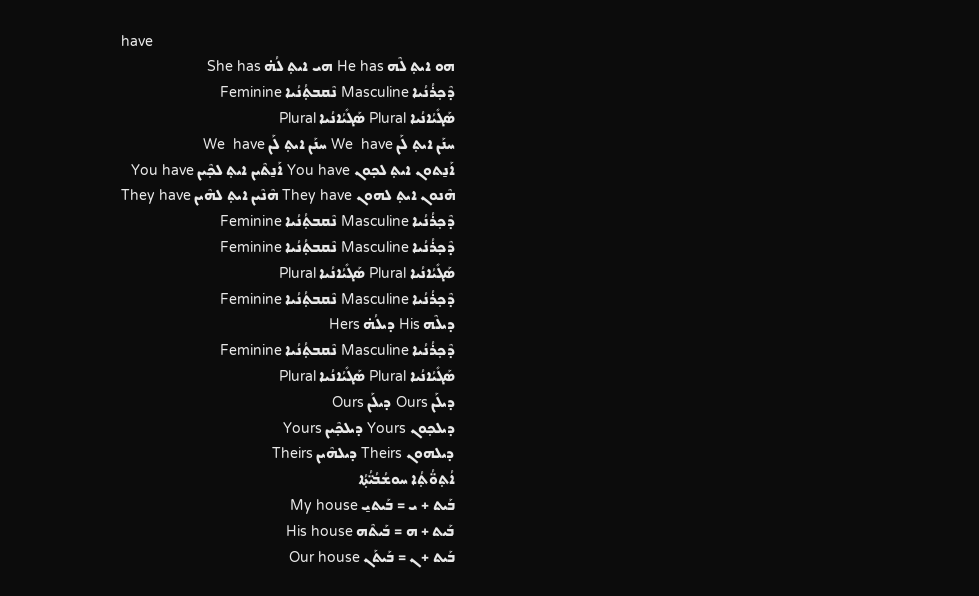have
ܗܘ ܐܝܬ̥ ܠܶܗ He has ܗܝ ܐܝܬ̥ ܠܳܗ̇ She has
ܕܶܟ̥ܪܳܢܳܝܐ Masculine ܢܶܩܒܬ̥ܳܢܳܝܐ Feminine
ܣܰܓܺܝܳܐܢܳܝܐ Plural ܣܰܓܺܝܳܐܢܳܝܐ Plural
ܚܢܰܢ ܐܝܬ̥ ܠܰܢ We  have ܚܢܰܢ ܐܝܬ̥ ܠܰܢ We  have
ܐܰܢ̱ܬܘܢ ܐܝܬ̥ ܠܟ̥ܘܢ You have ܐܰܢ̱ܬܶܝܢ ܐܝܬ̥ ܠܟ̥ܶܝܢ You have
ܗܶܢܘܢ ܐܝܬ̥ ܠܗܘܢ They have ܗܶܢܶܝܢ ܐܝܬ̥ ܠܗܶܝܢ They have
ܕܶܟ̥ܪܳܢܳܝܐ Masculine ܢܶܩܒܬ̥ܳܢܳܝܐ Feminine
ܕܶܟ̥ܪܳܢܳܝܐ Masculine ܢܶܩܒܬ̥ܳܢܳܝܐ Feminine
ܣܰܓܺܝܳܐܢܳܝܐ Plural ܣܰܓܺܝܳܐܢܳܝܐ Plural
ܕܶܟ̥ܪܳܢܳܝܐ Masculine ܢܶܩܒܬ̥ܳܢܳܝܐ Feminine
ܕܝܠܶܗ His ܕܝܠܳܗ̇ Hers
ܕܶܟ̥ܪܳܢܳܝܐ Masculine ܢܶܩܒܬ̥ܳܢܳܝܐ Feminine
ܣܰܓܺܝܳܐܢܳܝܐ Plural ܣܰܓܺܝܳܐܢܳܝܐ Plural
ܕܝܠܰܢ Ours ܕܝܠܰܢ Ours
ܕܝܠܟ̥ܘܢ Yours ܕܝܠܟ̥ܶܝܢ Yours
ܕܝܠܗܘܢ Theirs ܕܝܠܗܶܝܢ Theirs
ܐܳܬ̥ܘ̈ܳܬ̥ܳܐ ܚܘܫܳܒܳܝ̈ܳܬ̥ܳܐ
ܒܰܝܬ + ܝ = ܒܰܝܬܝ̱ My house
ܒܰܝܬ + ܗ = ܒܰܝܬܶܗ His house
ܒܰܝܬ + ܢ = ܒܰܝܬܰܢ Our house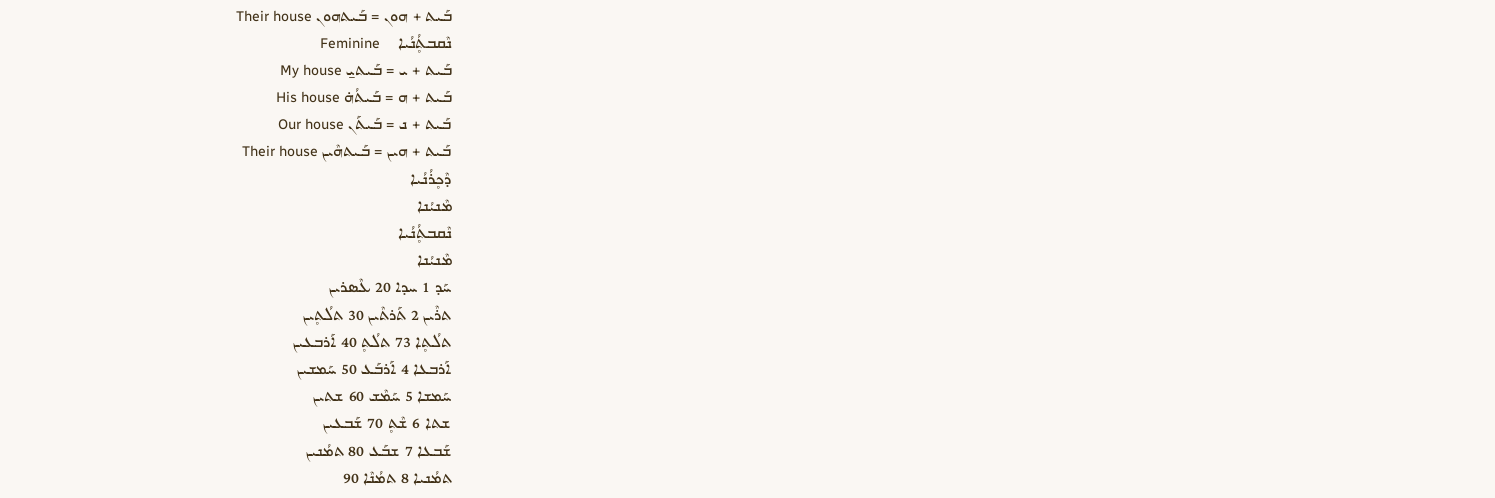ܒܰܝܬ + ܗܘܢ = ܒܰܝܬܗܘܢ Their house
ܢܶܩܒܬ̥ܳܢܳܝܐ    Feminine
ܒܰܝܬ + ܝ = ܒܰܝܬܝ̱ My house
ܒܰܝܬ + ܗ = ܒܰܝܬܳܗ̇ His house
ܒܰܝܬ + ܢ = ܒܰܝܬܰܢ Our house
ܒܰܝܬ + ܗܝܢ = ܒܰܝܬܗܶܝܢ Their house
ܕܶܟ̥ܪܳܢܳܝܐ
ܡܶܢܝܳܢܐ
ܢܶܩܒܬ̥ܳܢܳܝܐ
ܡܶܢܝܳܢܐ
ܚܰܕ 1 ܚܕܐ 20 ܥܶܣܪܝܢ
ܬܪܶܝܢ 2 ܬܰܪܬܶܝܢ 30 ܬܠܳܬ̥ܝܢ
ܬܠܳܬ̥ܐ 73 ܬܠܳܬ̥ 40 ܐܰܪܒܥܝܢ
ܐܰܪܒܥܐ 4 ܐܰܪܒܰܥ 50 ܚܰܡܫܝܢ
ܚܰܡܫܐ 5 ܚܰܡܶܫ 60 ܫܬܝܢ
ܫܬܐ 6 ܫܶܬ̥ 70 ܫܰܒܥܝܢ
ܫܰܒܥܐ 7 ܫܒܰܥ 80 ܬܡܳܢܝܢ
ܬܡܳܢܝܐ 8 ܬܡܳܢܶܐ 90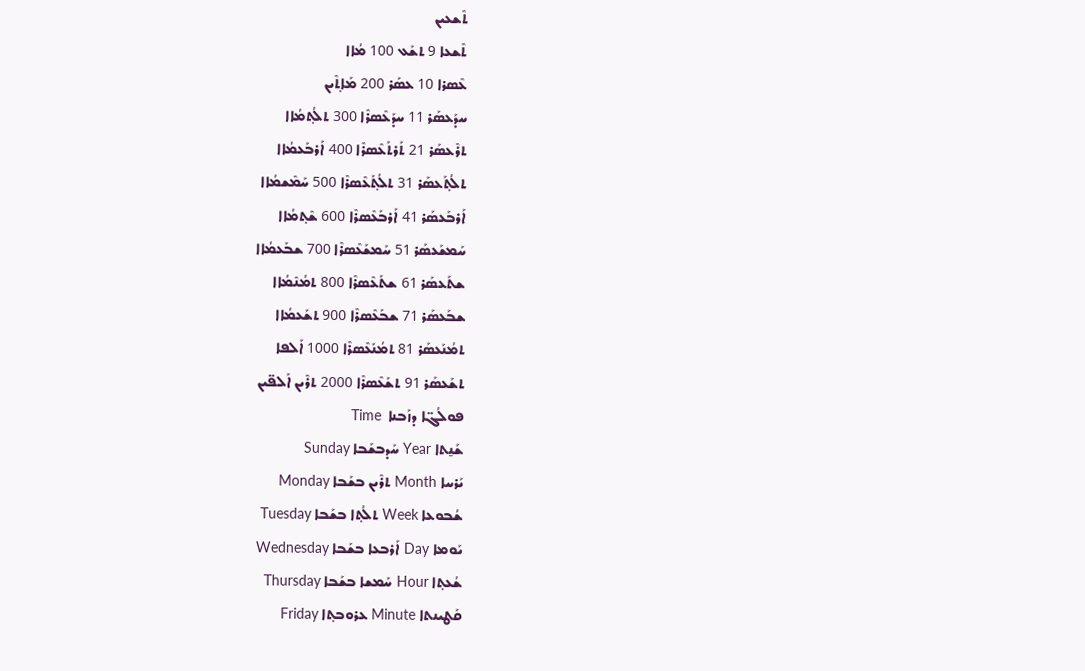ܬܶܫܥܝܢ
ܬܶܫܥܐ 9 ܬܫܰܥ 100 ܡܳܐܐ
ܥܶܣܪܐ 10 ܥܣܰܪ 200 ܡܰܐܬ̥ܶܝܢ
ܚܕܰܥܣܰܪ 11 ܚܕܰܥܶܣܪܶܐ 300 ܬܠܳܬ̥ܡܳܐܐ
ܬܪܶܥܣܰܪ 21 ܬܰܪܬܰܥܶܣܪܶܐ 400 ܐܰܪܒܰܥܡܳܐܐ
ܬܠܳܬ̥ܰܥܣܰܪ 31 ܬܠܳܬ̥ܰܥܶܣܪܶܐ 500 ܚܰܡܶܫܡܳܐܐ
ܐܰܪܒܰܥܣܰܪ 41 ܐܰܪܒܰܥܶܣܪܶܐ 600 ܫܶܬ̥ܡܳܐܐ
ܚܰܡܫܰܥܣܰܪ 51 ܚܰܡܫܰܥܶܣܪܶܐ 700 ܫܒܰܥܡܳܐܐ
ܫܬܰܥܣܰܪ 61 ܫܬܰܥܶܣܪܶܐ 800 ܬܡܳܢܶܡܳܐܐ
ܫܒܰܥܣܰܪ 71 ܫܒܰܥܶܣܪܶܐ 900 ܬܫܰܥܡܳܐܐ
ܬܡܳܢܰܥܣܰܪ 81 ܬܡܳܢܰܥܶܣܪܶܐ 1000 ܐܰܠܦܐ
ܬܫܰܥܣܰܪ 91 ܬܫܰܥܶܣܪܶܐ 2000 ܬܪܶܝܢ ܐܰܠܦ̈ܝܢ
ܦܘܠܳܓ̈ܐ ܕܙܰܒܢܐ  Time
ܫܰܢ̱ܬܐ Year ܚܰܕܒܫܰܒܐ Sunday
ܝܰܪܚܐ Month ܬܪܶܝܢ ܒܫܰܒܐ Monday
ܫܳܒܘܥܐ Week ܬܠܳܬ̥ܐ ܒܫܰܒܐ Tuesday
ܝܰܘܡܐ Day ܐܰܪܒܥܐ ܒܫܰܒܐ Wednesday
ܫܳܥܬ̥ܐ Hour ܚܰܡܫܐ ܒܫܰܒܐ Thursday
ܩܰܛܝܢܬܐ Minute ܥܪܘܒܬ̥ܐ Friday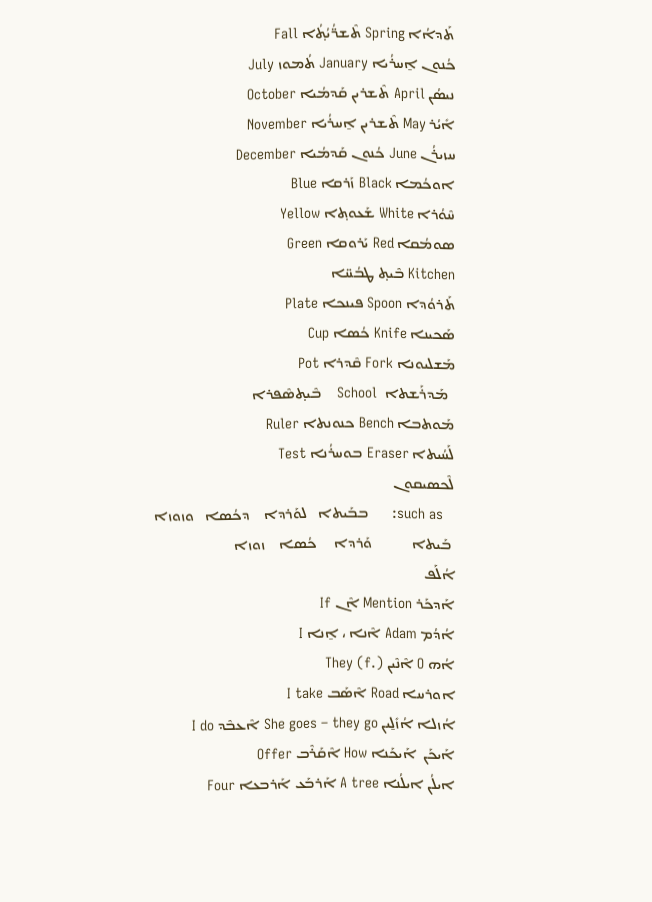ܬܰܕܐܳܐ Spring ܬܶܫܪ̈ܳܝܳܬ̥ܳܐ Fall
ܟܳܢܘܢ ܐ̱ܚܪܳܝܐ January ܬܳܡܘܙ July
ܢܝܣܳܢ April ܬܶܫܪܝܢ ܩܰܕܡܳܝܐ October
ܐܺܝܳܪ May ܬܶܫܪܝܢ ܐ̱ܚܪܳܝܐ November
ܚܙܝܪܳܢ June ܟܳܢܘܢ ܩܰܕܡܳܝܐ December
ܐܘܟܳܡܐ Black ܙܰܪܩܐ Blue
ܚܶܘܳܪܐ White ܫܰܥܘܬ̥ܐ Yellow
ܣܘܡܳܩܐ Red ܝܰܪܘܩܐ Green
Kitchen ܒܶܝܬ̥ ܛܒܳܚ̈ܐ
ܬܰܪܘܳܕܐ Spoon ܦܝܢܟܐ Plate
ܣܰܟܝܢܐ Knife ܟܳܣܐ Cup
ܡܰܫܠܝܘܢܐ Fork ܩܶܕܪܐ Pot
  ܡܰܕܪܰܫܬܐ  School    ܒܶܝܬ̥ܣܶܦܪܐ
ܡܰܘܬܒܐ Bench ܟܢܘܢܬܐ Ruler
ܠܰܚܳܝܬܐ Eraser ܒܘܚܪܳܢܐ Test
ܠܶܟܣܝܩܘܢ
   such as:      ܒܒܰܝܬܐ   ܠܘܰܪܕܐ    ܕܟܳܣܐ   ܘܙܘܙܐ
 ܒܰܝܬܐ           ܘܰܪܕܐ     ܟܳܣܐ    ܙܘܙܐ
ܐܳ‍ܠܰܦ
ܐܰܕܟܰܪ Mention ܐܶܢ If
ܐܳܕܳܡ Adam ܐܶܢܐ ، ܐ̱ܢܐ I
ܐܳܗ O ܐܶܢܶܝܢ They (f.)
ܐܘܪܚܐ Road ܐܶܣܰܒ I take
ܐܳܙܠܐ ܐܳܙܺܠ̱ܝܢ She goes – they go ܐܶܥܒܶܕ I do
ܐܰܝܟܰܢ  ܐܰܝܟܰܢܐ How ܐܶܩܰܪܶܒ Offer
ܐܝܠܳܢ ܐܝܠܳܢܐ A tree ܐܰܪܒܰܥ ܐܰܪܒܥܐ Four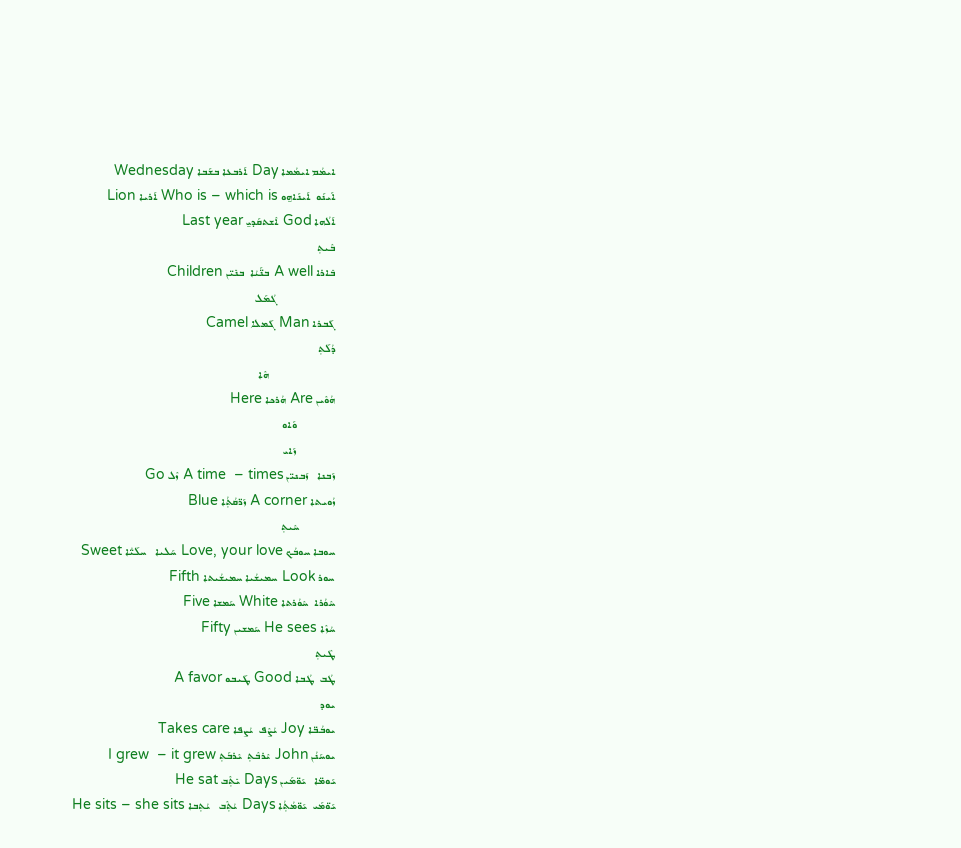ܐܝܡܳܡ ܐܝܡܳܡܐ Day ܐܰܪܒܥܐ ܒܫܰܒܐ Wednesday
ܐܰܝܢܰܘ  ܐܰܝܢܰܐܗ̱ܘ Who is – which is ܐܰܪܝܐ Lion
ܐܰܠܳܗܐ God ܐܶܫܬܩܰܕܝ̱ Last year
ܒܶܝܬ̥
ܒܺܐܪܐ A well ܒܢ̈ܰܝܳܐ  ܒܢܺܝ̈ܢ Children
                     ܓܳܡܰܠ
ܓܰܒܪܐ Man ܓܰܡܠܐ Camel
ܕܳܠܰܬ̥
                        ܗܶܐ
ܗܳܘܶܝܢ Are ܗܳܪܟܐ Here
              ܘܰܐܘ
              ܙܰܐܝ
ܙܰܒܢܐ   ܙܰܒܢܝ̈ܢ A time  – times ܙܶܠ Go
ܙܳܘܝܬܐ A corner ܙܰܪ̈ܩܳܬ̥ܳܐ Blue
             ܚܶܝܬ̥
ܚܘܒܐ ܚܘܒܳܟ Love, your love ܚܰܠܝܐ   ܚܠܰܝ̈ܳܐ Sweet
ܚܘܪ Look ܚܡܝܫܳܝܐ ܚܡܝܫܳܝܬܐ Fifth
ܚܶܘܳܪܐ  ܚܶܘܳܪܬܐ White ܚܰܡܫܐ Five
ܚܳܙܶܐ He sees ܚܰܡܫܝܢ Fifty
ܛܶܝܬ̥
ܛܳܒ  ܛܳܒܐ Good ܛܰܝܒܘ A favor
ܝܘܕ
ܝܘܒܳܒ̈ܐ Joy ܝܳܨܶܦ  ܝܳܨܦܐ Takes care
ܝܘܚܰܢܳܢ John ܝܶܪܒܶܬ̥  ܝܶܪܒܰܬ̥ I grew  – it grew
ܝܰܘܡ̈ܐ   ܝܰܘ̈ܡܰܝܢ Days ܝܺܬ̥ܶܒ He sat
ܝܰܘ̈ܡܰܝ  ܝܰܘ̈ܡܳܬ̥ܳܐ Days ܝܳܬ̥ܶܒ   ܝܳܬ̥ܒܐ He sits – she sits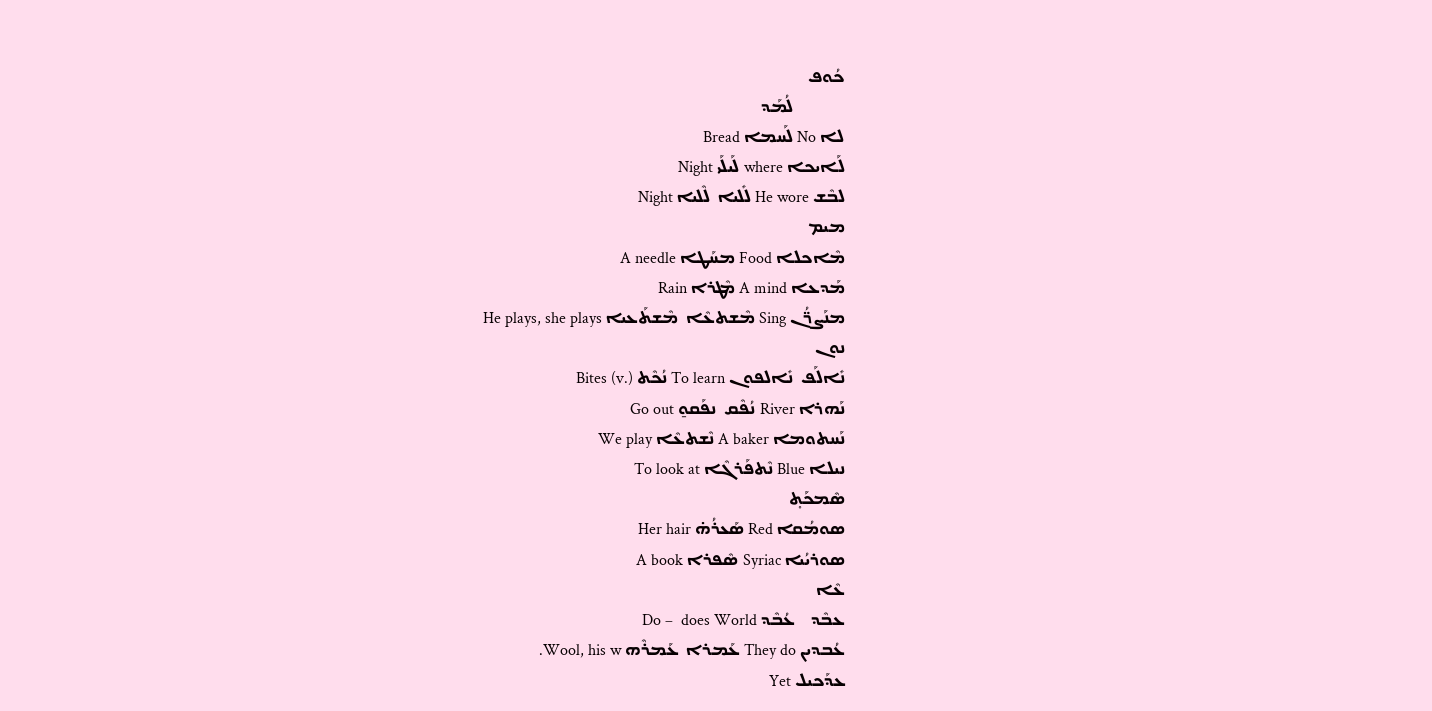ܟܳܘܦ
             ܠܳܡܰܕ
ܠܐ No ܠܰܚܡܐ Bread
ܠܰܐܝܟܐ where ܠܰܝܠܰܝ Night
ܠܒܶܫ He wore ܠܺܠܝܐ  ܠܶܠܝܐ Night
ܡܝܡ
ܡܶܐܟܠܐ Food ܡܚܰܛܐ A needle
ܡܰܕܥܐ A mind ܡܶܛܪܐ Rain
ܡܢܰܨܪ̈ܳܢ Sing ܡܶܫܬܥܶܐ  ܡܶܫܬܰܥܝܐ He plays, she plays
ܢܘܢ
ܢܺܐܠܰܦ  ܢܺܐܠܦܘܢ To learn ܢܳܟܶ‍‍ܬ Bites (v.)
ܢܰܗܪܐ River ܢܳܦܶܩ  ܢܦܰܩܘ̱ Go out
ܢܰܚܬܘܡܐ A baker ܢܶܫܬܥܶܐ We play
ܢܝܠܐ Blue ܢܶܬܦܰܪܓܶܐ To look at
ܣܶܡܟܰ‍ܬ̥
ܣܘܡܳܩܐ Red ܣܰܥܪܳܗ̇ Her hair
ܣܘܪܝܳܝܐ Syriac ܣܶܦܪܐ A book
ܥܶܐ
ܥܒܶܕ    ܥܳܒܶܕ Do –  does World
ܥܳܒܕܝܢ They do ܥܰܡܪܐ  ܥܰܡܪܶܗ Wool, his w.
ܥܕܰܟܝܠ Yet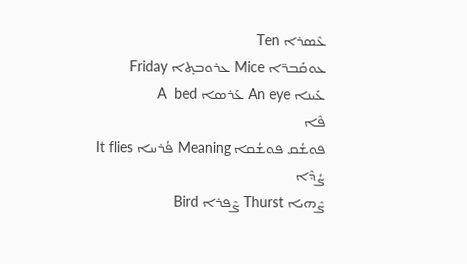ܥܶܣܪܐ Ten
ܥܘܩܰܒܪ̈ܐ Mice ܥܪܘܒܬ̥ܐ Friday
ܥܰܝܢܐ An eye ܥܰܪܣܐ A  bed
ܦܶܐ
ܦܘܫܳܩ ܦܘܫܳܩܐ Meaning ܦܳܪܚܐ It flies
ܨܳܕܶܐ
ܨܶܗܝܐ Thurst ܨܶܦܪܐ Bird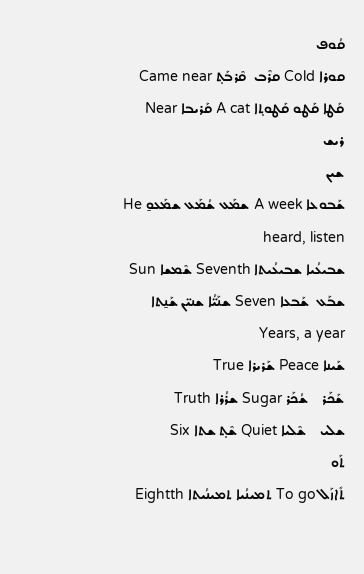ܩܳܘܦ
ܩܘܪܐ Cold ܩܪܶܒ  ܩܶܪܒܰܬ̥ Came near
ܩܰܛܐ ܩܰܛܘ ܩܰܛܘܬ̥ܐ A cat ܩܰܪܝܒܐ Near
ܪܝܫ
ܫܝܢ
ܫܰܒܘܥܐ A week ܫܡܰܥ ܫܳܡܰܥ ܫܡܰܥܘ̱ He  heard, listen
ܫܒܝܥܳܝܐ ܫܒܝܥܳܝܬܐ Seventh ܫܶܡܫܐ Sun
ܫܒܰܥ  ܫܰܒܥܐ Seven ܫܢܰܝ̈ܳܐ ܫܢܝ̈ܢ ܫܰܢ̱ܬܐ Years, a year
ܫܰܝܢܐ Peace ܫܰܪܝܪܐ True
ܫܰܟܰܪ    ܫܳܟܰܪ Sugar ܫܪܳܪܐ Truth
ܫܠܝ    ܫܶܠܝܐ Quiet ܫܶܬ̥ ܫܬܐ Six
ܬܰܘ
ܬܺܐܙܰܠ To go ܬܡܝܢܳܝܐ ܬܡܝܢܳܝܬܐ Eightth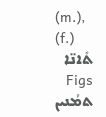(m.), (f.)
ܬܺܐܢ̈ܐ Figs ܬܡܳܢܝܢ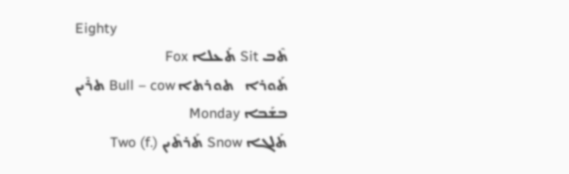Eighty
ܬܶܒ Sit ܬܰܥܠܐ Fox
ܬܰܘܪܐ   ܬܘܪܬܐ Bull – cow ܬܪܶܝܢ ܒܫܰܒܐ Monday
ܬܰܠܓܐ Snow ܬܰܪܬܶܝܢ Two (f.)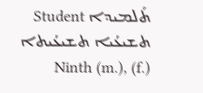ܬܰܠܡܝܕܐ Student ܬܫܝܥܳܝܐ ܬܫܝܥܳܝܬܐ Ninth (m.), (f.)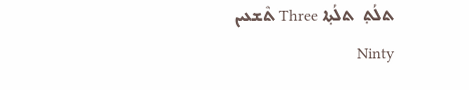ܬܠܳܬ̥  ܬܠܳܬ̥ܐ Three ܬܶܫܥܝܢ Ninty